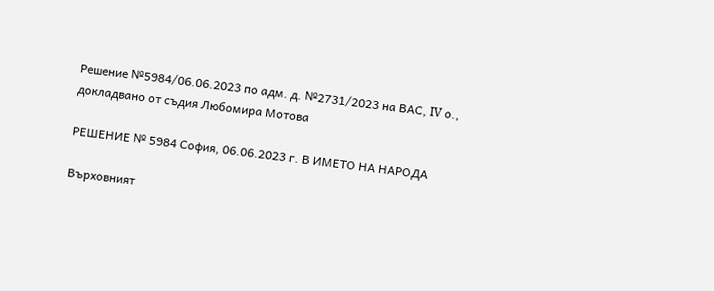Решение №5984/06.06.2023 по адм. д. №2731/2023 на ВАС, IV о., докладвано от съдия Любомира Мотова

РЕШЕНИЕ № 5984 София, 06.06.2023 г. В ИМЕТО НА НАРОДА

Върховният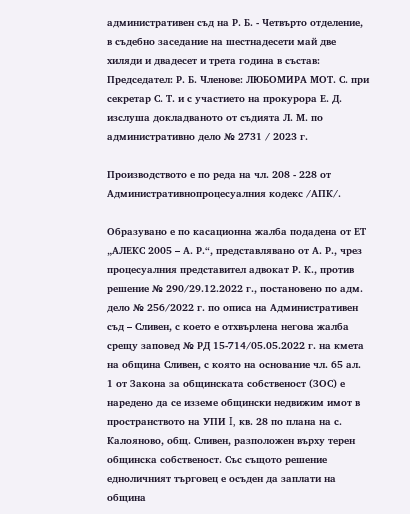административен съд на Р. Б. - Четвърто отделение, в съдебно заседание на шестнадесети май две хиляди и двадесет и трета година в състав: Председател: Р. Б. Членове: ЛЮБОМИРА МОТ. С. при секретар С. Т. и с участието на прокурора Е. Д. изслуша докладваното от съдията Л. М. по административно дело № 2731 / 2023 г.

Производството е по реда на чл. 208 - 228 от Административнопроцесуалния кодекс /АПК/.

Образувано е по касационна жалба подадена от ЕТ „АЛЕКС 2005 – А. Р.“, представлявано от А. Р., чрез процесуалния представител адвокат Р. К., против решение № 290/29.12.2022 г., постановено по адм. дело № 256/2022 г. по описа на Административен съд – Сливен, с което е отхвърлена негова жалба срещу заповед № РД 15-714/05.05.2022 г. на кмета на община Сливен, с която на основание чл. 65 ал. 1 от Закона за общинската собственост (ЗОС) е наредено да се изземе общински недвижим имот в пространството на УПИ I, кв. 28 по плана на с. Калояново, общ. Сливен, разположен върху терен общинска собственост. Със същото решение едноличният търговец е осъден да заплати на община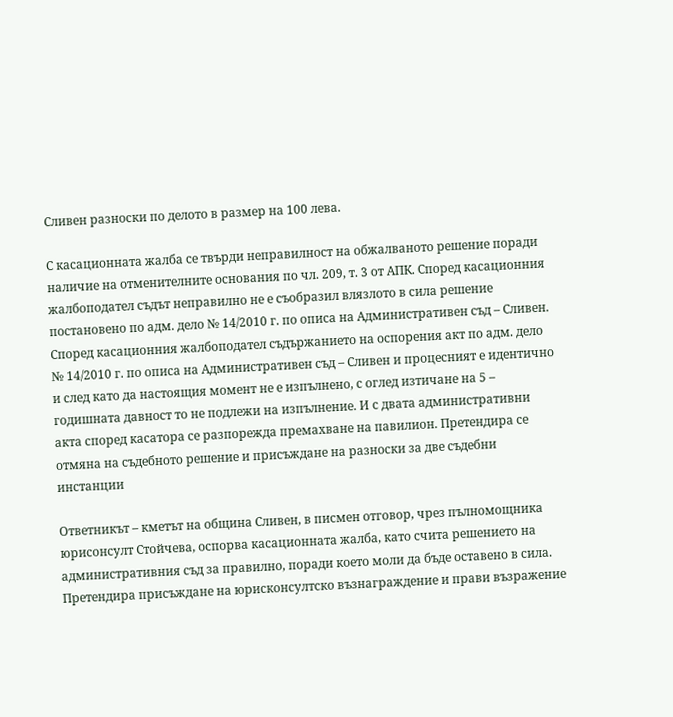Сливен разноски по делото в размер на 100 лева.

С касационната жалба се твърди неправилност на обжалваното решение поради наличие на отменителните основания по чл. 209, т. 3 от АПК. Според касационния жалбоподател съдът неправилно не е съобразил влязлото в сила решение постановено по адм. дело № 14/2010 г. по описа на Административен съд – Сливен. Според касационния жалбоподател съдържанието на оспорения акт по адм. дело № 14/2010 г. по описа на Административен съд – Сливен и процесният е идентично и след като да настоящия момент не е изпълнено, с оглед изтичане на 5 – годишната давност то не подлежи на изпълнение. И с двата административни акта според касатора се разпорежда премахване на павилион. Претендира се отмяна на съдебното решение и присъждане на разноски за две съдебни инстанции

Ответникът – кметът на община Сливен, в писмен отговор, чрез пълномощника юрисонсулт Стойчева, оспорва касационната жалба, като счита решението на административния съд за правилно, поради което моли да бъде оставено в сила. Претендира присъждане на юрисконсултско възнаграждение и прави възражение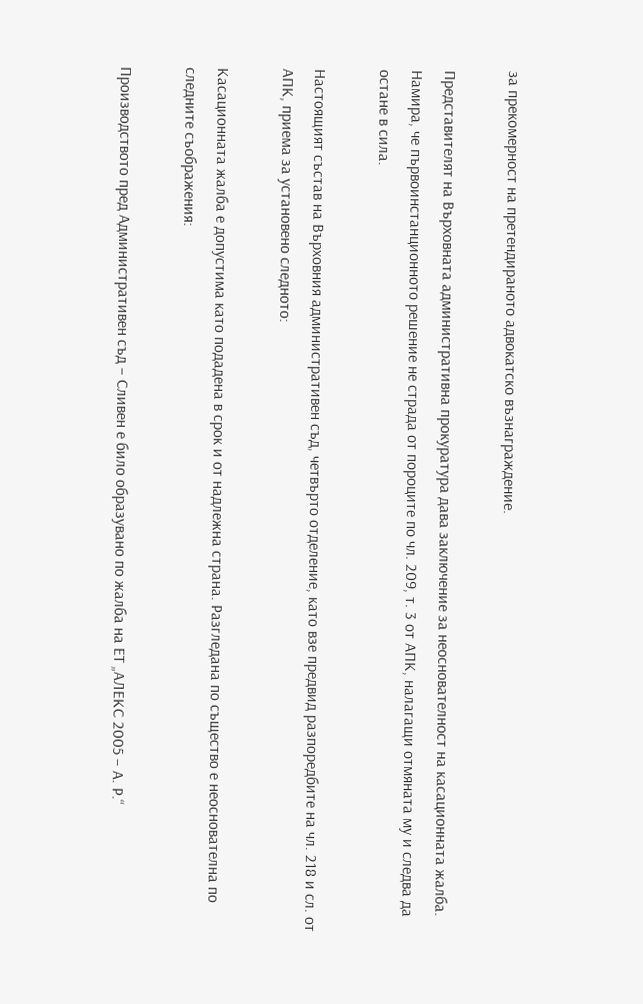за прекомерност на претендираното адвокатско възнаграждение.

Представителят на Върховната административна прокуратура дава заключение за неоснователност на касационната жалба. Намира, че първоинстанционното решение не страда от пороците по чл. 209, т. 3 от АПК, налагащи отмяната му и следва да остане в сила.

Настоящият състав на Върховния административен съд, четвърто отделение, като взе предвид разпоредбите на чл. 218 и сл. от АПК, приема за установено следното:

Касационната жалба е допустима като подадена в срок и от надлежна страна. Разгледана по същество е неоснователна по следните съображения:

Производството пред Административен съд – Сливен е било образувано по жалба на ЕТ „АЛЕКС 2005 – А. Р.“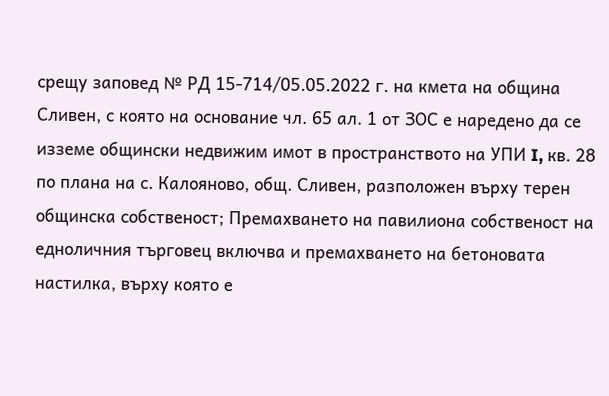срещу заповед № РД 15-714/05.05.2022 г. на кмета на община Сливен, с която на основание чл. 65 ал. 1 от ЗОС е наредено да се изземе общински недвижим имот в пространството на УПИ I, кв. 28 по плана на с. Калояново, общ. Сливен, разположен върху терен общинска собственост; Премахването на павилиона собственост на едноличния търговец включва и премахването на бетоновата настилка, върху която е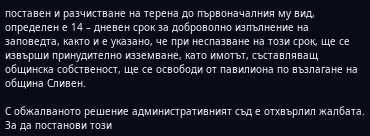поставен и разчистване на терена до първоначалния му вид, определен е 14 – дневен срок за доброволно изпълнение на заповедта, както и е указано, че при неспазване на този срок, ще се извърши принудително изземване, като имотът, съставляващ общинска собственост, ще се освободи от павилиона по възлагане на община Сливен.

С обжалваното решение административният съд е отхвърлил жалбата. За да постанови този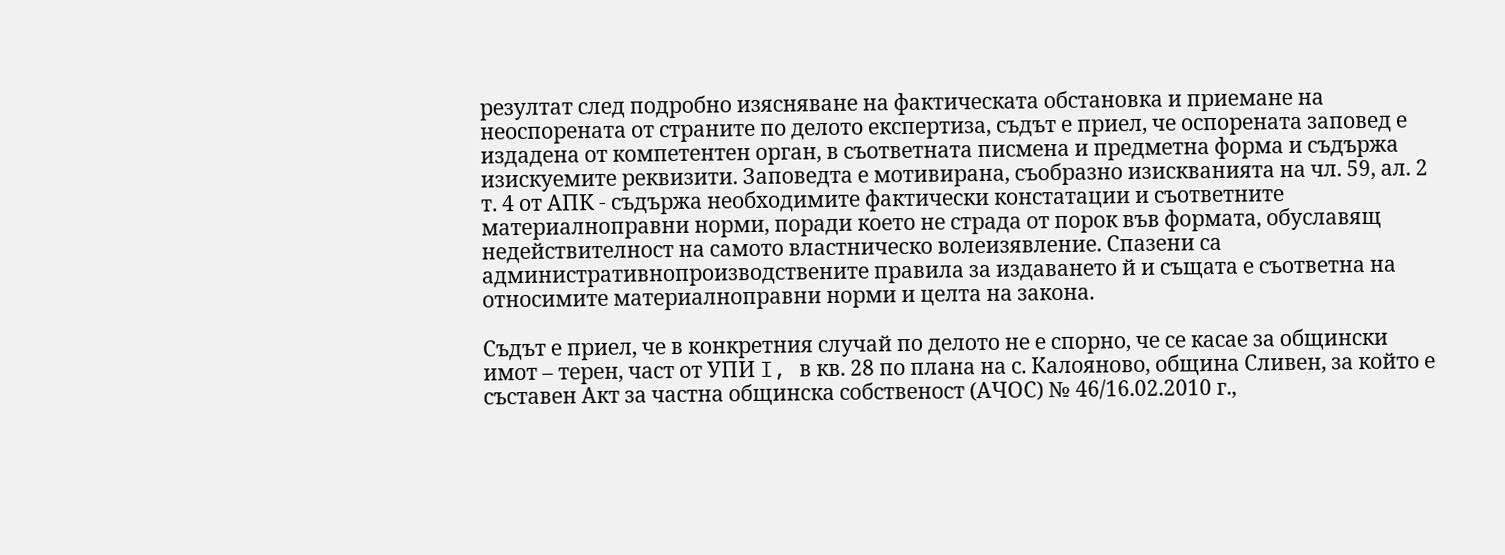резултат след подробно изясняване на фактическата обстановка и приемане на неоспорената от страните по делото експертиза, съдът е приел, че оспорената заповед е издадена от компетентен орган, в съответната писмена и предметна форма и съдържа изискуемите реквизити. Заповедта е мотивирана, съобразно изискванията на чл. 59, ал. 2 т. 4 от АПК - съдържа необходимите фактически констатации и съответните материалноправни норми, поради което не страда от порок във формата, обуславящ недействителност на самото властническо волеизявление. Спазени са административнопроизводствените правила за издаването й и същата е съответна на относимите материалноправни норми и целта на закона.

Съдът е приел, че в конкретния случай по делото не е спорно, че се касае за общински имот – терен, част от УПИ I, в кв. 28 по плана на с. Калояново, община Сливен, за който е съставен Акт за частна общинска собственост (АЧОС) № 46/16.02.2010 г.,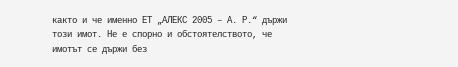както и че именно ЕТ „АЛЕКС 2005 – А. Р.“ държи този имот. Не е спорно и обстоятелството, че имотът се държи без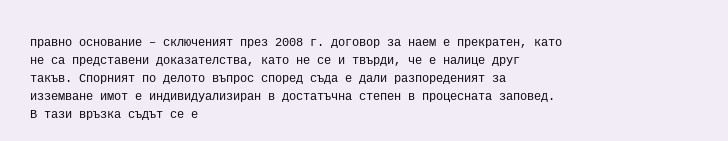правно основание – сключеният през 2008 г. договор за наем е прекратен, като не са представени доказателства, като не се и твърди, че е налице друг такъв. Спорният по делото въпрос според съда е дали разпореденият за изземване имот е индивидуализиран в достатъчна степен в процесната заповед. В тази връзка съдът се е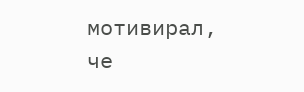мотивирал, че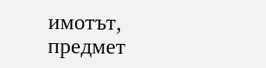имотът, предмет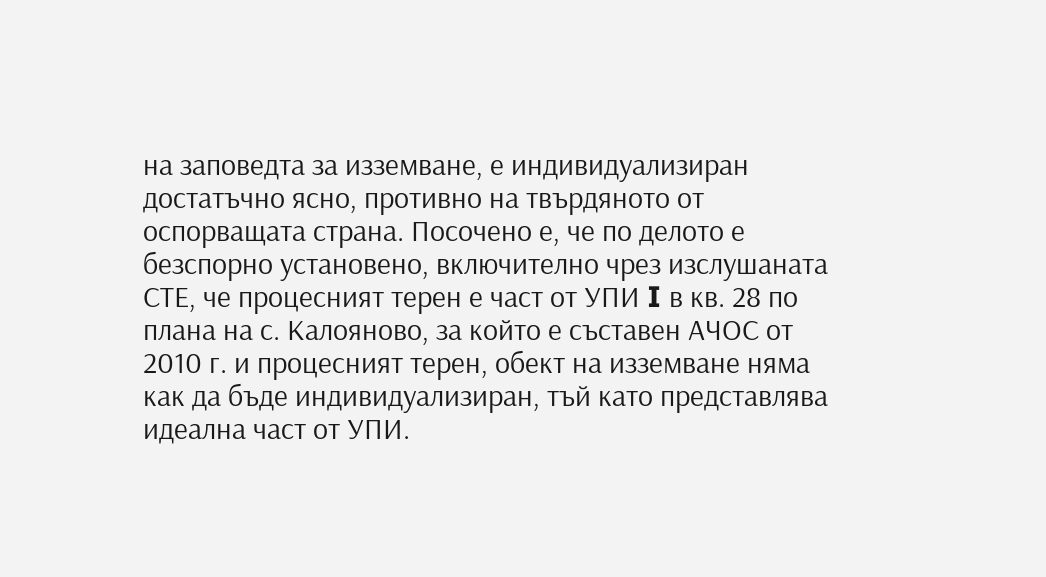на заповедта за изземване, е индивидуализиран достатъчно ясно, противно на твърдяното от оспорващата страна. Посочено е, че по делото е безспорно установено, включително чрез изслушаната СТЕ, че процесният терен е част от УПИ I в кв. 28 по плана на с. Калояново, за който е съставен АЧОС от 2010 г. и процесният терен, обект на изземване няма как да бъде индивидуализиран, тъй като представлява идеална част от УПИ.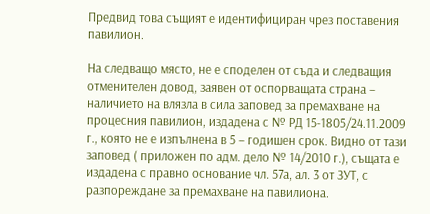Предвид това същият е идентифициран чрез поставения павилион.

На следващо място, не е споделен от съда и следващия отменителен довод, заявен от оспорващата страна – наличието на влязла в сила заповед за премахване на процесния павилион, издадена с № РД 15-1805/24.11.2009 г., която не е изпълнена в 5 – годишен срок. Видно от тази заповед ( приложен по адм. дело № 14/2010 г.), същата е издадена с правно основание чл. 57а, ал. 3 от ЗУТ, с разпореждане за премахване на павилиона.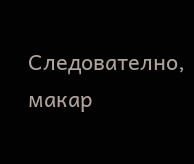Следователно, макар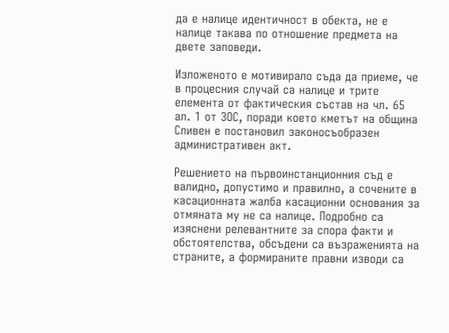да е налице идентичност в обекта, не е налице такава по отношение предмета на двете заповеди.

Изложеното е мотивирало съда да приеме, че в процесния случай са налице и трите елемента от фактическия състав на чл. 65 ал. 1 от ЗОС, поради което кметът на община Сливен е постановил законосъобразен административен акт.

Решението на първоинстанционния съд е валидно, допустимо и правилно, а сочените в касационната жалба касационни основания за отмяната му не са налице. Подробно са изяснени релевантните за спора факти и обстоятелства, обсъдени са възраженията на страните, а формираните правни изводи са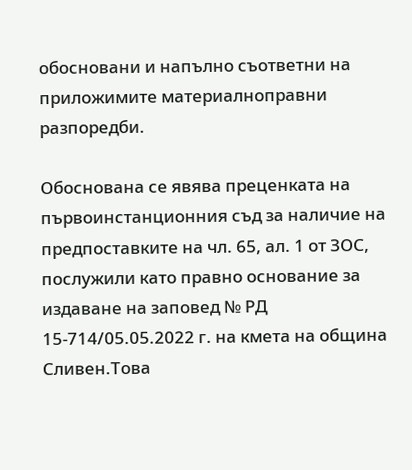обосновани и напълно съответни на приложимите материалноправни разпоредби.

Обоснована се явява преценката на първоинстанционния съд за наличие на предпоставките на чл. 65, ал. 1 от ЗОС, послужили като правно основание за издаване на заповед № РД 15-714/05.05.2022 г. на кмета на община Сливен.Това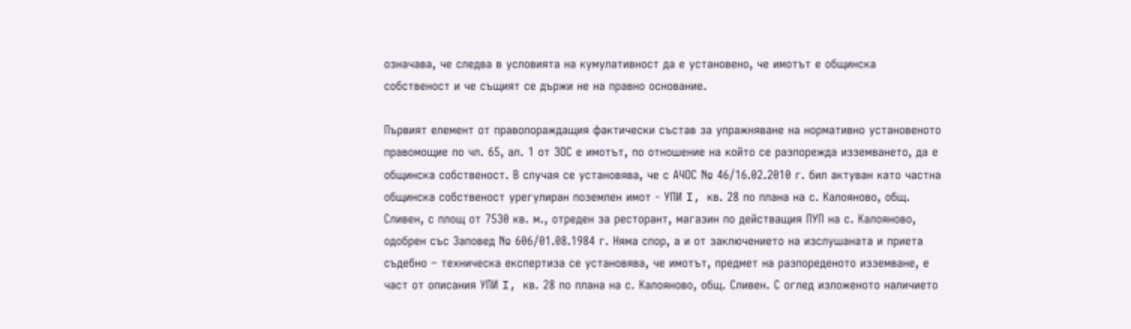означава, че следва в условията на кумулативност да е установено, че имотът е общинска собственост и че същият се държи не на правно основание.

Първият елемент от правопораждащия фактически състав за упражняване на нормативно установеното правомощие по чл. 65, ал. 1 от ЗОС е имотът, по отношение на който се разпорежда изземването, да е общинска собственост. В случая се установява, че с АЧОС № 46/16.02.2010 г. бил актуван като частна общинска собственост урегулиран поземлен имот - УПИ I, кв. 28 по плана на с. Калояново, общ. Сливен, с площ от 7530 кв. м., отреден за ресторант, магазин по действащия ПУП на с. Калояново, одобрен със Заповед № 606/01.08.1984 г. Няма спор, а и от заключението на изслушаната и приета съдебно – техническа експертиза се установява, че имотът, предмет на разпореденото изземване, е част от описания УПИ I, кв. 28 по плана на с. Калояново, общ. Сливен. С оглед изложеното наличието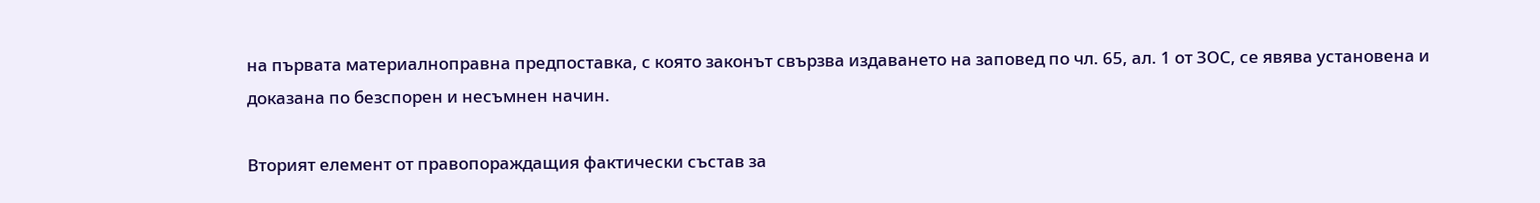на първата материалноправна предпоставка, с която законът свързва издаването на заповед по чл. 65, ал. 1 от ЗОС, се явява установена и доказана по безспорен и несъмнен начин.

Вторият елемент от правопораждащия фактически състав за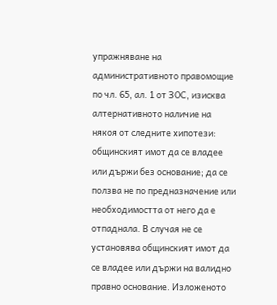упражняване на административното правомощие по чл. 65, ал. 1 от ЗОС, изисква алтернативното наличие на някоя от следните хипотези: общинският имот да се владее или държи без основание; да се ползва не по предназначение или необходимостта от него да е отпаднала. В случая не се установява общинският имот да се владее или държи на валидно правно основание. Изложеното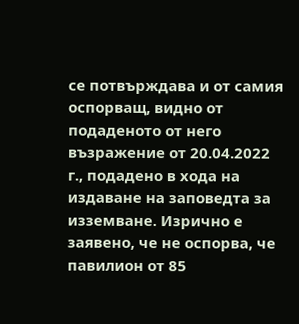се потвърждава и от самия оспорващ, видно от подаденото от него възражение от 20.04.2022 г., подадено в хода на издаване на заповедта за изземване. Изрично е заявено, че не оспорва, че павилион от 85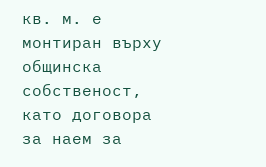кв. м. е монтиран върху общинска собственост, като договора за наем за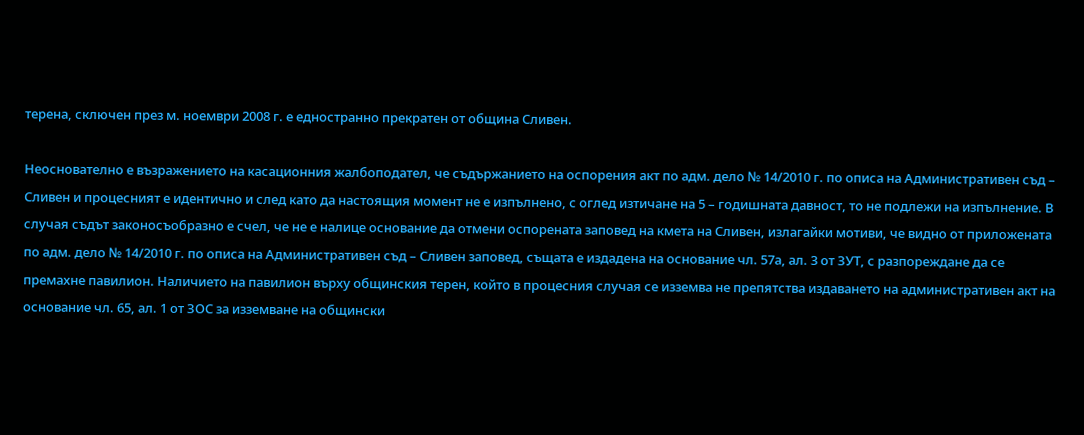терена, сключен през м. ноември 2008 г. е едностранно прекратен от община Сливен.

Неоснователно е възражението на касационния жалбоподател, че съдържанието на оспорения акт по адм. дело № 14/2010 г. по описа на Административен съд – Сливен и процесният е идентично и след като да настоящия момент не е изпълнено, с оглед изтичане на 5 – годишната давност, то не подлежи на изпълнение. В случая съдът законосъобразно е счел, че не е налице основание да отмени оспорената заповед на кмета на Сливен, излагайки мотиви, че видно от приложената по адм. дело № 14/2010 г. по описа на Административен съд – Сливен заповед, същата е издадена на основание чл. 57а, ал. 3 от ЗУТ, с разпореждане да се премахне павилион. Наличието на павилион върху общинския терен, който в процесния случая се изземва не препятства издаването на административен акт на основание чл. 65, ал. 1 от ЗОС за изземване на общински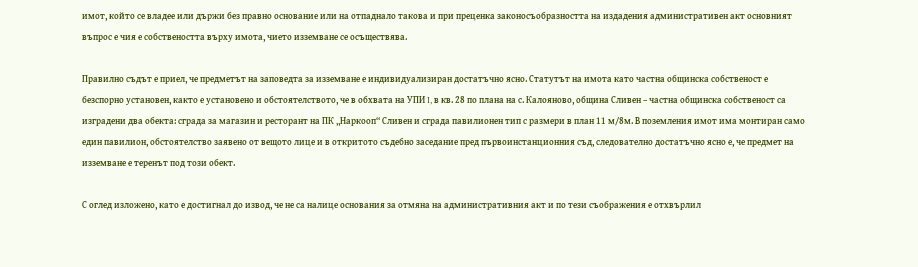имот, който се владее или държи без правно основание или на отпаднало такова и при преценка законосъобразността на издадения административен акт основният въпрос е чия е собствеността върху имота, чието изземване се осъществява.

Правилно съдът е приел, че предметът на заповедта за изземване е индивидуализиран достатъчно ясно. Статутът на имота като частна общинска собственост е безспорно установен, както е установено и обстоятелството, че в обхвата на УПИ I, в кв. 28 по плана на с. Калояново, община Сливен – частна общинска собственост са изградени два обекта: сграда за магазин и ресторант на ПК „Наркооп“ Сливен и сграда павилионен тип с размери в план 11 м/8м. В поземления имот има монтиран само един павилион, обстоятелство заявено от вещото лице и в откритото съдебно заседание пред първоинстанционния съд, следователно достатъчно ясно е, че предмет на изземване е теренът под този обект.

С оглед изложено, като е достигнал до извод, че не са налице основания за отмяна на административния акт и по тези съображения е отхвърлил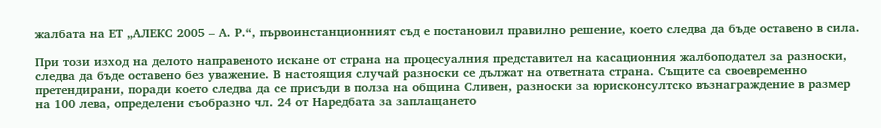жалбата на ЕТ „АЛЕКС 2005 – А. Р.“, първоинстанционният съд е постановил правилно решение, което следва да бъде оставено в сила.

При този изход на делото направеното искане от страна на процесуалния представител на касационния жалбоподател за разноски, следва да бъде оставено без уважение. В настоящия случай разноски се дължат на ответната страна. Същите са своевременно претендирани, поради което следва да се присъди в полза на община Сливен, разноски за юрисконсултско възнаграждение в размер на 100 лева, определени съобразно чл. 24 от Наредбата за заплащането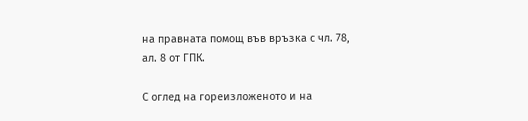на правната помощ във връзка с чл. 78, ал. 8 от ГПК.

С оглед на гореизложеното и на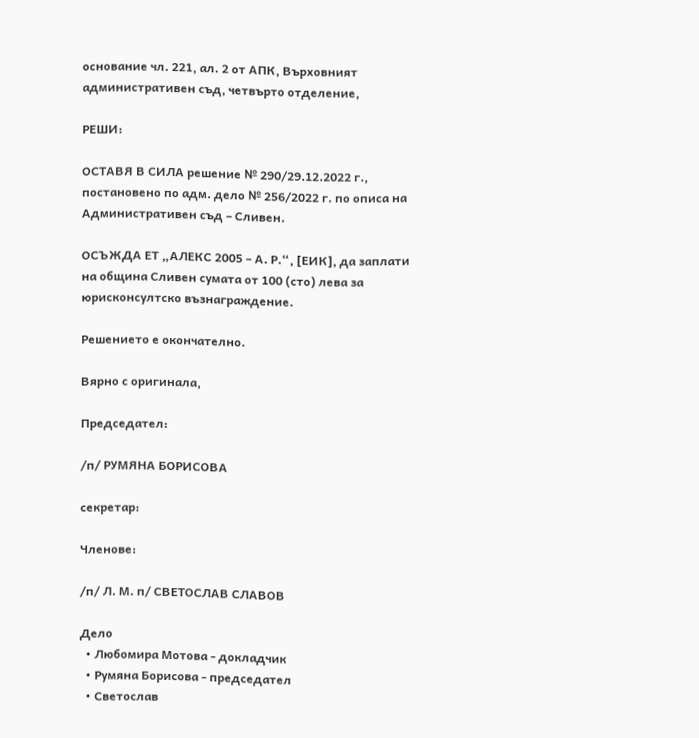основание чл. 221, ал. 2 от АПК, Върховният административен съд, четвърто отделение,

РЕШИ:

ОСТАВЯ В СИЛА решение № 290/29.12.2022 г., постановено по адм. дело № 256/2022 г. по описа на Административен съд – Сливен.

ОСЪЖДА ЕТ „АЛЕКС 2005 – А. Р.“, [ЕИК], да заплати на община Сливен сумата от 100 (сто) лева за юрисконсултско възнаграждение.

Решението е окончателно.

Вярно с оригинала,

Председател:

/п/ РУМЯНА БОРИСОВА

секретар:

Членове:

/п/ Л. М. п/ СВЕТОСЛАВ СЛАВОВ

Дело
  • Любомира Мотова - докладчик
  • Румяна Борисова - председател
  • Светослав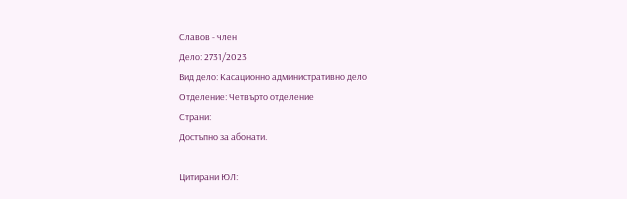Славов - член
Дело: 2731/2023
Вид дело: Касационно административно дело
Отделение: Четвърто отделение
Страни:
Достъпно за абонати.

Цитирани ЮЛ: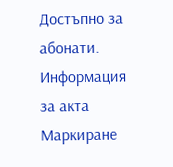Достъпно за абонати.
Информация за акта
Маркиране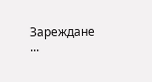Зареждане ...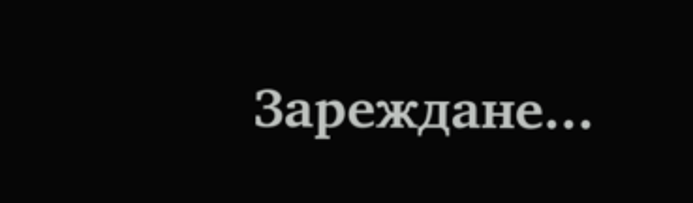Зареждане...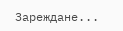Зареждане...